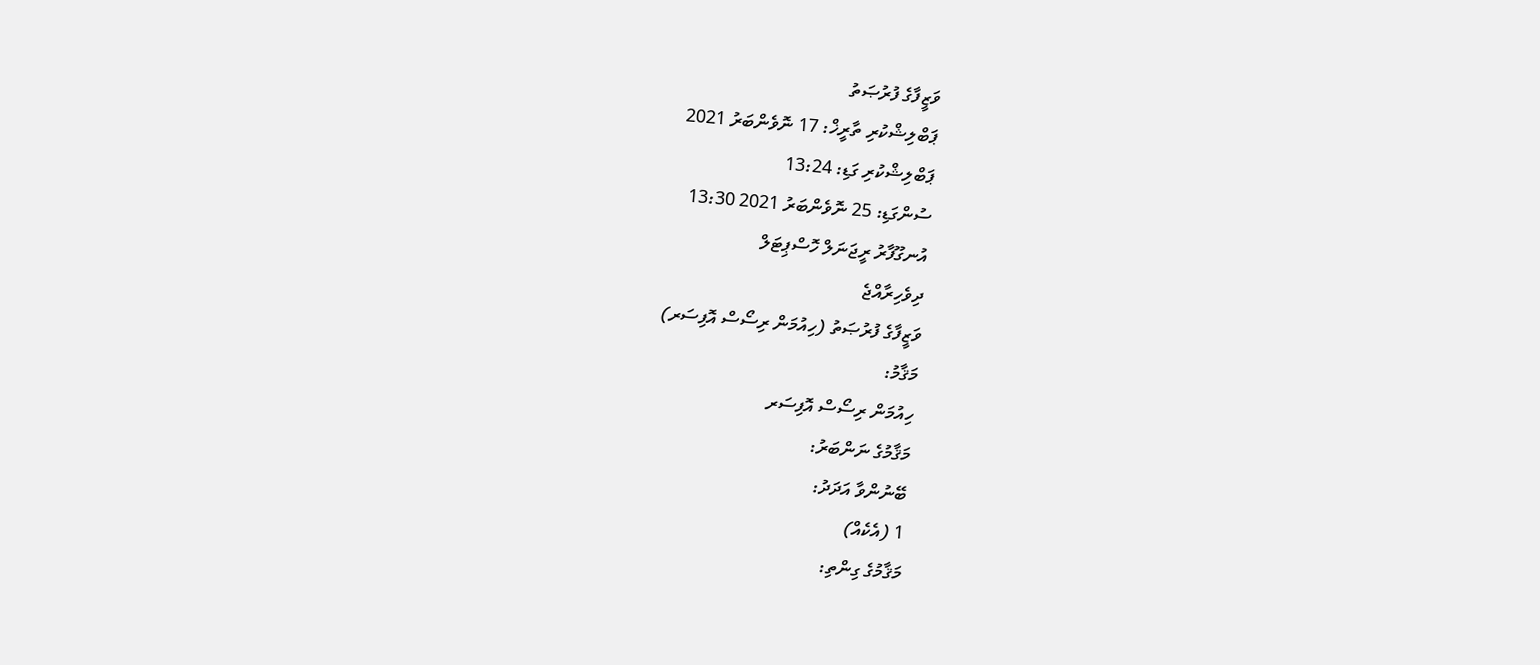ވަޒީފާގެ ފުރުޞަތު
ޕަބްލިޝްކުރި ތާރީޚް: 17 ނޮވެންބަރު 2021
ޕަބްލިޝްކުރި ގަޑި: 13:24
ސުންގަޑި: 25 ނޮވެންބަރު 2021 13:30
އުނގޫފާރު ރީޖަނަލް ހޮސްޕިޓަލް
ދިވެހިރާއްޖެ
ވަޒީފާގެ ފުރުޞަތު (ހިއުމަން ރިސޯސް އޮފިސަރ)
މަޤާމު:
ހިއުމަން ރިސޯސް އޮފިސަރ
މަޤާމުގެ ނަންބަރު:
ބޭނުންވާ އަދަދު:
1 (އެކެއް)
މަޤާމުގެ ގިންތި: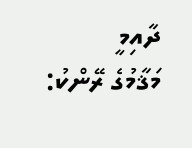ދާއިމީ
މަޤާމުގެ ރޭންކު: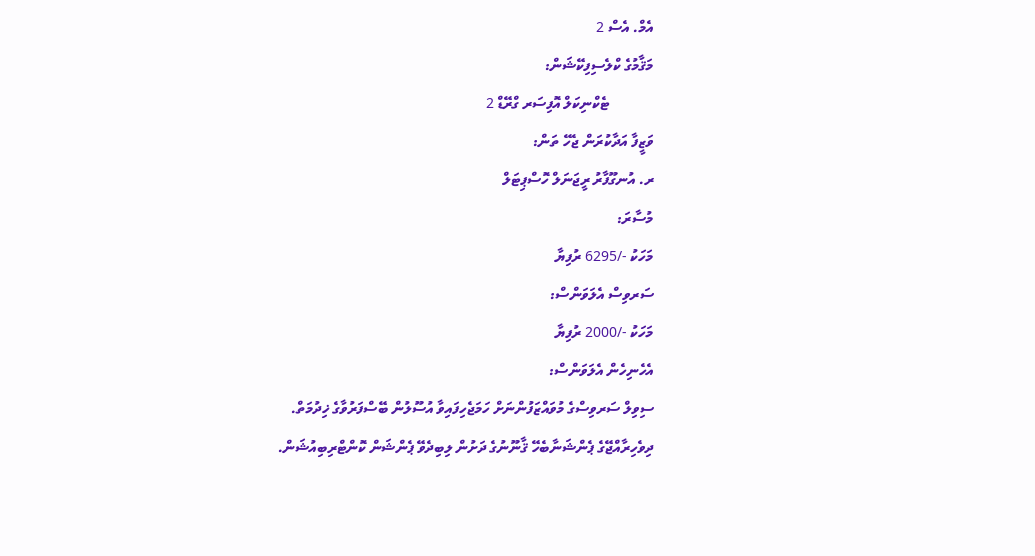އެމް. އެސް 2
މަޤާމުގެ ކްލެސިފިކޭޝަން:
            ޓެކްނިކަލް އޮފިސަރ ގްރޭޑް 2
ވަޒީފާ އަދާކުރަން ޖެހޭ ތަން:
ރ. އުނގޫފާރު ރީޖަނަލް ހޮސްޕިޓަލް
މުސާރަ:
މަހަކު -/6295 ރުފިޔާ
ސަރވިސް އެލަވަންސް:
މަހަކު -/2000 ރުފިޔާ
އެހެނިހެން އެލަވަންސް:
ސިވިލް ސަރވިސްގެ މުވައްޒަފުންނަށް ހަމަޖެހިފައިވާ އުސޫލުން ބޭސްފަރުވާގެ ޚިދުމަތް.
ދިވެހިރާއްޖޭގެ ޕެންޝަނާބެހޭ ޤާނޫނުގެ ދަށުން ލިބިދެވޭ ޕެންޝަން ކޮންޓްރިބިއުޝަން.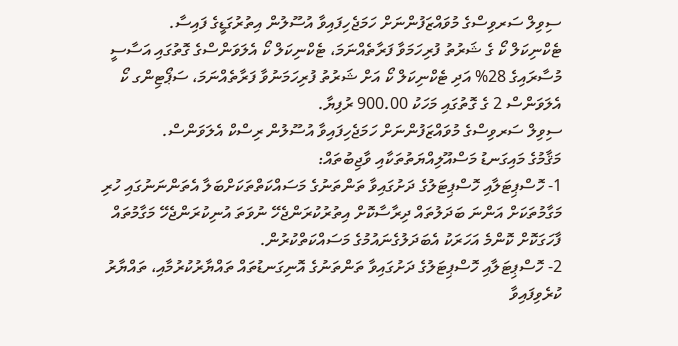ސިވިލް ސަރވިސްގެ މުވައްޒަފުންނަށް ހަމަޖެހިފައިވާ އުސޫލުން އިތުރުގަޑީގެ ފައިސާ.
ޓެކްނިކަލް ކޯ ގެ ޝަރުތު ފުރިހަމަވާ ފަރާތެއްނަމަ، ޓެކްނިކަލް ކޯ އެލަވަންސްގެ ގޮތުގައި އަސާސީ މުސާރައިގެ 28% އަދި ޓެކްނިކަލް ކޯ އަށް ޝަރުތު ފުރިހަމަނުވާ ފަރާތެއްނަމަ، ސަޕޯޓިންގ ކޯ އެލަވަންސް 2 ގެ ގޮތުގައި މަހަކު 900.00 ރުފިޔާ.
ސިވިލް ސަރވިސްގެ މުވައްޒަފުންނަށް ހަމަޖެހިފައިވާ އުސޫލުން ރިސްކް އެލަވަންސް.
މަޤާމުގެ މައިގަނޑު މަސްއޫލިއްޔަތުތަކާއި ވާޖިބުތައް:
1- ހޮސްޕިޓަލާއި ހޮސްޕިޓަލުގެ ދަށުގައިވާ ތަންތަނުގެ މަސައްކަތްތަކަށްބަލާ އެތަންނަނުގައި ހުރި މަގާމުތަކަށް އަންނަ ބަދަލުތައް ދިރާސާކޮށް އިތުރުކުރަންޖެހޭ ނުވަތަ އުނިކުރަންޖެހޭ މަގާމުތައް ފާހަގަކޮށް ކޮންމެ އަހަރަކު އެބަދަލުގެނައުމުގެ މަސައްކަތްކުރުން.
2- ހޮސްޕިޓަލާއި ހޮސްޕިޓަލުގެ ދަށުގައިވާ ތަންތަނުގެ އޮނިގަނޑުތައް ތައްޔާރުކުރުމާއި، ތައްޔާރު ކުރެވިފައިވާ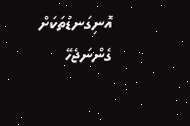އޮނިގަނޑުތަކަށް ގެންނަޖެހޭ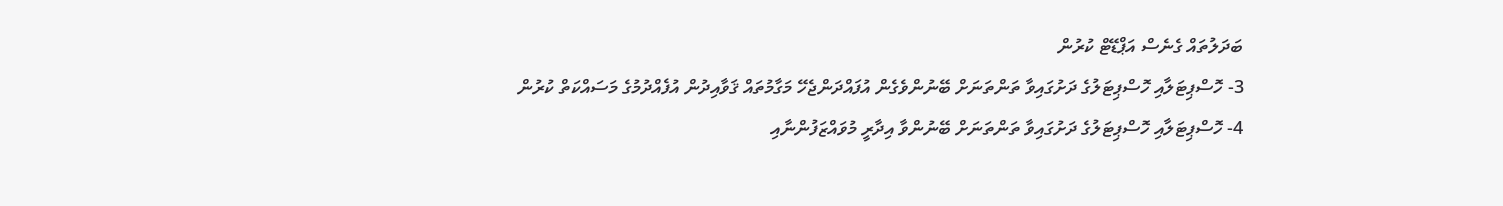ބަދަލުތައް ގެނެސް އަޕްޑޭޓް ކުރުން
3- ހޮސްޕިޓަލާއި ހޮސްޕިޓަލުގެ ދަށުގައިވާ ތަންތަނަށް ބޭނުންވެގެން އުފައްދަންޖެހޭ މަގާމުތައް ޤަވާއިދުން އުފެއްދުމުގެ މަސައްކަތް ކުރުން
4- ހޮސްޕިޓަލާއި ހޮސްޕިޓަލުގެ ދަށުގައިވާ ތަންތަނަށް ބޭނުންވާ އިދާރީ މުވައްޒަފުންނާއި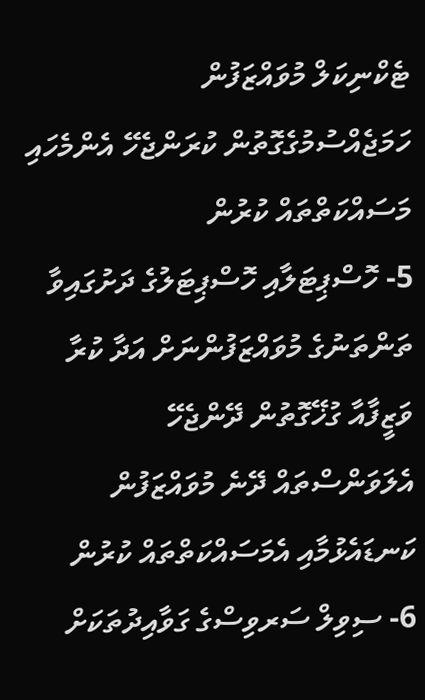ޓެކްނިކަލް މުވައްޒަފުން ހަމަޖެއްސުމުގެގޮތުން ކުރަންޖެހޭ އެންމެހައި މަސައްކަތްތައް ކުރުން
5- ހޮސްޕިޓަލާއި ހޮސްޕިޓަލުގެ ދަށުގައިވާ ތަންތަނުގެ މުވައްޒަފުންނަށް އަދާ ކުރާ ވަޒީފާއާ ގުޚޭގޮތުން ދޭންޖެހޭ އެލަވަންސްތައް ދޭނެ މުވައްޒަފުން ކަނޑައެޅުމާއި އެމަސައްކަތްތައް ކުރުން
6- ސިވިލް ސަރވިސްގެ ގަވާއިދުތަކަށް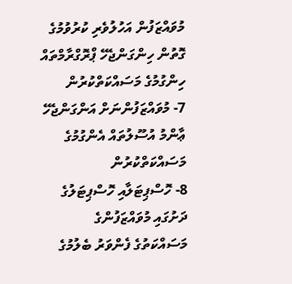މުވައްޒަފުން އަހުލުވެރި ކުރުވުމުގެ ގޮތުން ހިންގަންޖެހޭ ޕްރޮގްރާމްތައް ހިންގުމުގެ މަސައްކަތްކުރުން
7- މުވައްޒަފުންނަށް އަންގަންޖެހޭ ޢާންމު އުސޫލުތައް އެންގުމުގެ މަސައްކަތްކުރުން
8- ހޮސްޕިޓަލާއި ހޮސްޕިޓަލުގެ ދަށުގައި މުވައްޒަފުންގެ މަސައްކަތުގެ ފެންވަރު ބެލުމުގެ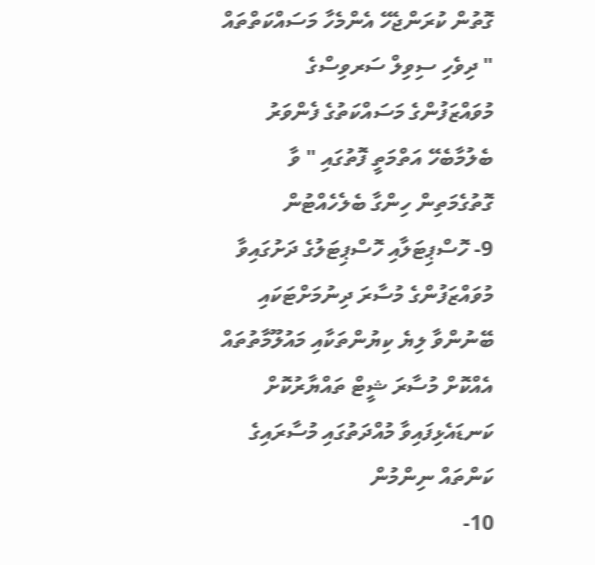ގޮތުން ކުރަންޖެހޭ އެންމެހާ މަސައްކަތްތައް " ދިވެހި ސިވިލް ސަރވިސްގެ މުވައްޒަފުންގެ މަސައްކަތުގެ ފެންވަރު ބެލުމާބެހޭ އަތްމަތީ ފޮތުގައި " ވާ ގޮތުގެމަތިން ހިންގާ ބެލެހެއްޓުން
9- ހޮސްޕިޓަލާއި ހޮސްޕިޓަލުގެ ދަށުގައިވާ މުވައްޒަފުންގެ މުސާރަ ދިނުމަށްޓަކައި ބޭނުންވާ ލިޔެ ކިޔުންތަކާއި މައުލޫމާތުތައް އެއްކޮށް މުސާރަ ޝީޓް ތައްޔާރުކޮށް ކަނޑައެޅިފައިވާ މުއްދަތުގައި މުސާރައިގެ ކަންތައް ނިންމުން
10-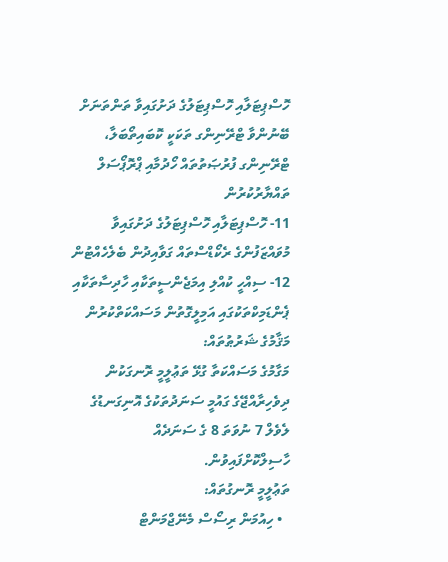ހޮސްޕިޓަލާއި ހޮސްޕިޓަލުގެ ދަށުގައިވާ ތަންތަނަށް ބޭނުންވާ ޓްރޭނިންގ ތަކަކީ ކޮބައިތޯބަލާ، ޓްރޭނިންގ ފުރުޞަތުތައް ހޯދުމާއި ޕްރޮޕޯސަލް ތައްޔާރުކުރުން
11- ހޮސްޕިޓަލާއި ހޮސްޕިޓަލުގެ ދަށުގައިވާ މުވައްޒަފުންގެ ރެކޯޑްސްތައް ގަވާއިދުން ބެލެހެއްޓުން
12- ސިއްހީ ކުއްލި އިމަޖެންސީތަކާއި ހާދިސާތަކާއި ޕެންޑަމިކްތަކުގައި އަމިލީގޮތުން މަސައްކަތްކުރުން
މަޤާމުގެ ޝަރުޠުތައް:
މަގާމުގެ މަސައްކަތާ ގުޅޭ ތަޢުލީމީ ރޮނގަކުން ދިވެހިރާއްޖޭގެ ގައުމީ ސަނަދުތަކުގެ އޮނިގަނޑުގެ ލެވެލް 7 ނުވަތަ 8 ގެ ސަނަދެއް ހާސިލްކޮށްފައިވުން.
ތަޢުލީމީ ރޮނގުތައް:
  • ހިއުމަން ރިސޯސް މެނޭޖްމަންޓް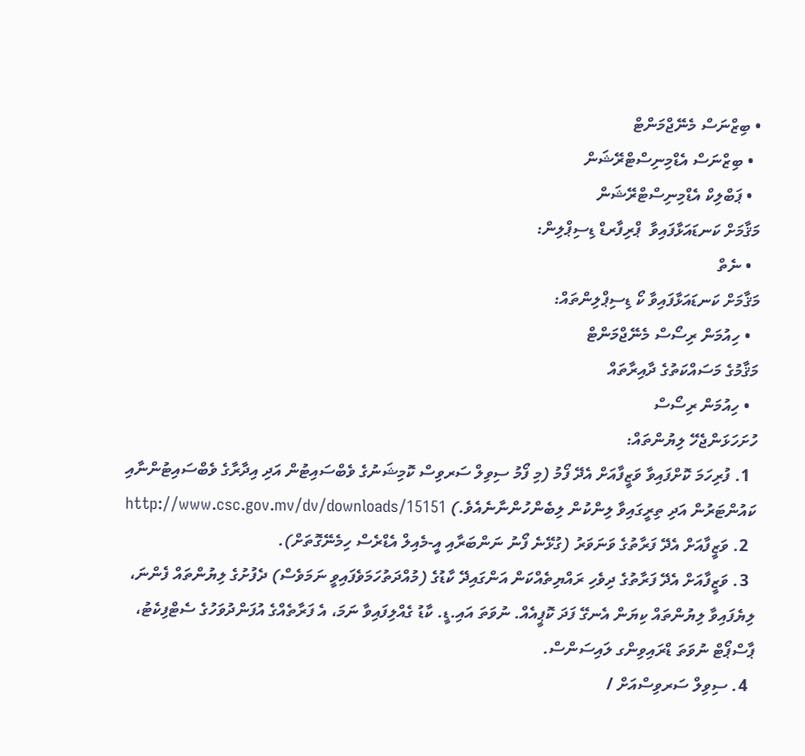• ބިޒްނަސް މެނޭޖްމަންޓް
  • ބިޒްނަސް އެޑްމިނިސްޓްރޭޝަން
  • ޕަބްލިކް އެޑްމިނިސްޓްރޭޝަން
މަޤާމަށް ކަނޑައަޅާފައިވާ  ޕްރިފާރޑް ޑިސިޕްލިން:
  • ނެތް
މަޤާމަށް ކަނޑައަޅާފައިވާ ކޯ ޑިސިޕްލިންތައް:
  • ހިއުމަން ރިސޯސް މެނޭޖްމަންޓް
މަޤާމުގެ މަސައްކަތުގެ ދާއިރާތައް
  • ހިއުމަން ރިސޯސް
ހުށަހަޅަންޖެހޭ ލިޔުންތައް:
  1. ފުރިހަމަ ކޮށްފައިވާ ވަޒީފާއަށް އެދޭ ފޯމު (މި ފޯމު ސިވިލް ސަރވިސް ކޮމިޝަނުގެ ވެބްސައިޓުން އަދި އިދާރާގެ ވެބްސައިޓުންނާއި ކައުންޓަރުން އަދި ތިރީގައިވާ ލިންކުން ލިބެންހުންނާނެއެވެ.) http://www.csc.gov.mv/dv/downloads/15151
  2. ވަޒީފާއަށް އެދޭ ފަރާތުގެ ވަނަވަރު (ގުޅޭނެ ފޯނު ނަންބަރާއި އީ-މެއިލް އެޑްރެސް ހިމެނޭގޮތަށް).
  3. ވަޒީފާއަށް އެދޭ ފަރާތުގެ ދިވެހި ރައްޔިތެއްކަން އަންގައިދޭ ކާޑުގެ (މުއްދަތުހަމަވެފައިވީ ނަމަވެސް) ދެފުށުގެ ލިޔުންތައް ފެންނަ، ލިޔެފައިވާ ލިޔުންތައް ކިޔަން އެނގޭ ފަދަ ކޮޕީއެއް. ނުވަތަ އައި.ޑީ. ކާޑު ގެއްލިފައިވާ ނަމަ، އެ ފަރާތެއްގެ އުފަންދުވަހުގެ ސެޓްފިކެޓު، ޕާސްޕޯޓް ނުވަތަ ޑްރައިވިންގ ލައިސަންސް.
  4. ސިވިލް ސަރވިސްއަށް /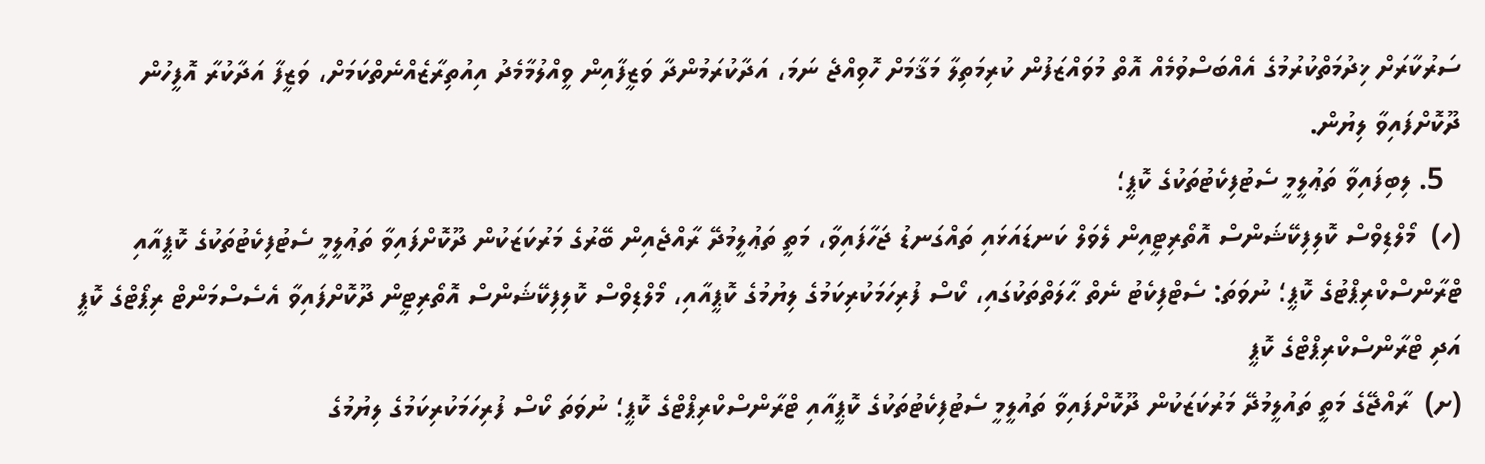ސަރުކާރަށް ޚިދުމަތްކުރުމުގެ އެއްބަސްވުމެއް އޮތް މުވައްޒަފުން ކުރިމަތިލާ މަޤާމަށް ހޮވިއްޖެ ނަމަ، އަދާކުރަމުންދާ ވަޒީފާއިން ވީއްލުމާމެދު އިއުތިރާޒެއްނެތްކަމަށް، ވަޒީފާ އަދާކުރާ އޮފީހުން ދޫކޮށްފައިވާ ލިޔުން.
  5. ލިބިފައިވާ ތަޢުލީމީ ސެޓުފިކެޓުތަކުގެ ކޮޕީ؛
(ހ)  މޯލްޑިވްސް ކޮލިފިކޭޝަންސް އޮތޯރިޓީއިން ލެވަލް ކަނޑައަޅައި ތައްގަނޑު ޖަހާފައިވާ، މަތީ ތަޢުލީމުދޭ ރާއްޖެއިން ބޭރުގެ މަރުކަޒަކުން ދޫކޮށްފައިވާ ތަޢުލީމީ ސެޓުފިކެޓުތަކުގެ ކޮޕީއާއި ޓްރާންސްކްރިޕްޓުގެ ކޮޕީ؛ ނުވަތަ: ސެޓްފިކެޓު ނެތް ޙާލަތްތަކުގައި، ކޯސް ފުރިހަމަކުރިކަމުގެ ލިޔުމުގެ ކޮޕީއާއި، މޯލްޑިވްސް ކޮލިފިކޭޝަންސް އޮތޯރިޓީން ދޫކޮށްފައިވާ އެސެސްމަންޓް ރިޕޯޓްގެ ކޮޕީ އަދި ޓްރާންސްކްރިޕްޓްގެ ކޮޕީ
(ށ)  ރާއްޖޭގެ މަތީ ތައުލީމުދޭ މަރުކަޒަކުން ދޫކޮށްފައިވާ ތައުލީމީ ސެޓުފިކެޓުތަކުގެ ކޮޕީއާއި ޓްރާންސްކްރިޕްޓްގެ ކޮޕީ؛ ނުވަތަ ކޯސް ފުރިހަމަކުރިކަމުގެ ލިޔުމުގެ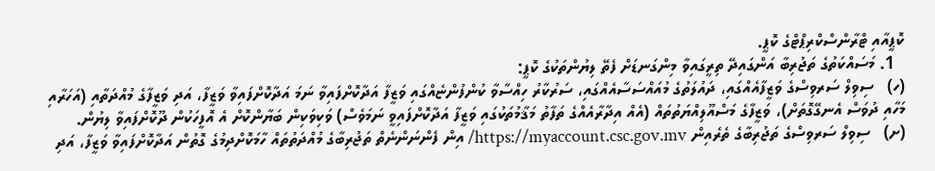ކޮޕީއާއި ޓްރާންސްކްރިޕްޓްގެ ކޮޕީ.
  1. މަސައްކަތުގެ ތަޖުރިބާ އަންގައިދޭ ތިރީގައިވާ މިންގަނޑަށް ފެތޭ ލިޔުންތަކުގެ ކޮޕީ:
(ހ)   ސިވިލް ސަރވިސްގެ ވަޒީފާއެއްގައި، ދައުލަތުގެ މުއައްސަސާއެއްގައި، ސަރުކާރު ހިއްސާވާ ކުންފުންޏެއްގައި ވަޒީފާ އަދާކޮށްފައިވާ ނަމަ އަދާކޮށްފައިވާ ވަޒީފާ، އަދި ވަޒީފާގެ މުއްދަތާއި (އަހަރާއި މަހާއި ދުވަސް އެނގޭގޮތަށް)، ވަޒީފާގެ މަސްއޫލިއްޔަތުތައް (އެއް އިދާރާއެއްގެ ތަފާތު މަޤާމުތަކުގައި ވަޒީފާ އަދާކޮށްފައިވީ ނަމަވެސް) ވަކިވަކިން ބަޔާންކޮށް އެ އޮފީހަކުން ދޫކޮށްފައިވާ ލިޔުން.
(ށ)   ސިވިލް ސަރވިސްގެ ތަޖުރިބާގެ ތެރެއިން https://myaccount.csc.gov.mv/ އިން ފެންނަންނެތް ތަޖުރިބާގެ މުއްދަތުތައް ހާމަކޮށްދިމުގެ ގޮތުން އަދާކޮށްފައިވާ ވަޒީފާ، އަދި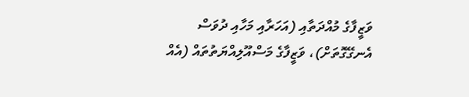ވަޒީފާގެ މުއްދަތާއި (އަހަރާއި މަހާއި ދުވަސް އެނގޭގޮތަށް)، ވަޒީފާގެ މަސްއޫލިއްޔަތުތައް (އެއް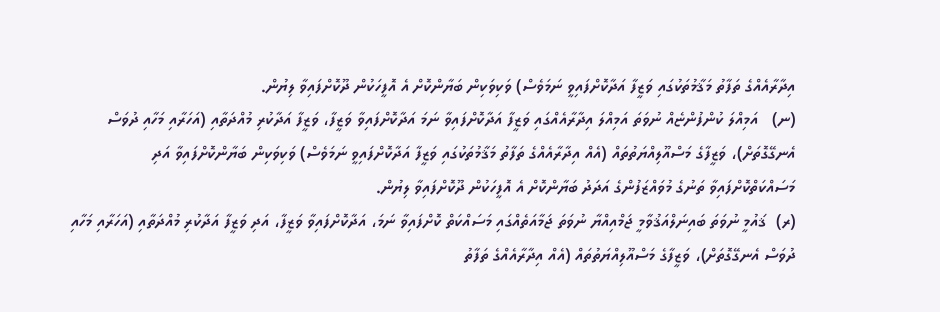އިދާރާއެއްގެ ތަފާތު މަޤާމުތަކުގައި ވަޒީފާ އަދާކޮށްފައިވީ ނަމަވެސް) ވަކިވަކިން ބަޔާންކޮށް އެ އޮފީހަކުން ދޫކޮށްފައިވާ ލިޔުން.
(ނ)   އަމިއްލަ ކުންފުންޏެއް ނުވަތަ އަމިއްލަ އިދާރާއެއްގައި ވަޒީފާ އަދާކޮށްފައިވާ ނަމަ އަދާކޮށްފައިވާ ވަޒީފާ، ވަޒީފާ އަދާކުރި މުއްދަތާއި (އަހަރާއި މަހާއި ދުވަސް އެނގޭގޮތަށް)، ވަޒީފާގެ މަސްއޫލިއްޔަތުތައް (އެއް އިދާރާއެއްގެ ތަފާތު މަޤާމުތަކުގައި ވަޒީފާ އަދާކޮށްފައިވީ ނަމަވެސް) ވަކިވަކިން ބަޔާންކޮށްފައިވާ އަދި މަސައްކަތްކޮށްފައިވާ ތަނުގެ މުވައްޒަފުންގެ އަދަދު ބަޔާންކޮށް އެ އޮފީހަކުން ދޫކޮށްފައިވާ ލިޔުން.
(ރ)  ޤައުމީ ނުވަތަ ބައިނަލްއަޤުވާމީ ޖަމްއިއްޔާ ނުވަތަ ޖަމާއަތެއްގައި މަސައްކަތް ކޮށްފައިވާ ނަމަ، އަދާކޮށްފައިވާ ވަޒީފާ، އަދި ވަޒީފާ އަދާކުރި މުއްދަތާއި (އަހަރާއި މަހާއި ދުވަސް އެނގޭގޮތަށް)، ވަޒީފާގެ މަސްއޫލިއްޔަތުތައް (އެއް އިދާރާއެއްގެ ތަފާތު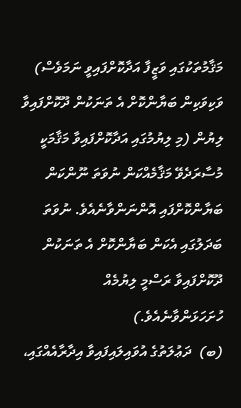މަޤާމުތަކުގައި ވަޒީފާ އަދާކޮށްފައިވީ ނަމަވެސް) ވަކިވަކިން ބަޔާންކޮށް އެ ތަނަކުން ދޫކޮށްފައިވާ ލިޔުން (މި ލިޔުމުގައި އަދާކޮށްފައިވާ މަޤާމަކީ މުސާރަދެވޭ މަޤާމެއްކަން ނުވަތަ ނޫންކަން ބަޔާންކޮށްފައި އޮންނަންވާނެއެވެ. ނުވަތަ ބަދަލުގައި އެކަން ބަޔާންކޮށް އެ ތަނަކުން ދޫކޮށްފައިވާ ރަސްމީ ލިޔުމެއް ހުށަހަޅަންވާނެއެވެ.)
(ބ)  ދަޢުލަތުގެ އުވައިލައިފައިވާ އިދާރާއެއްގައި،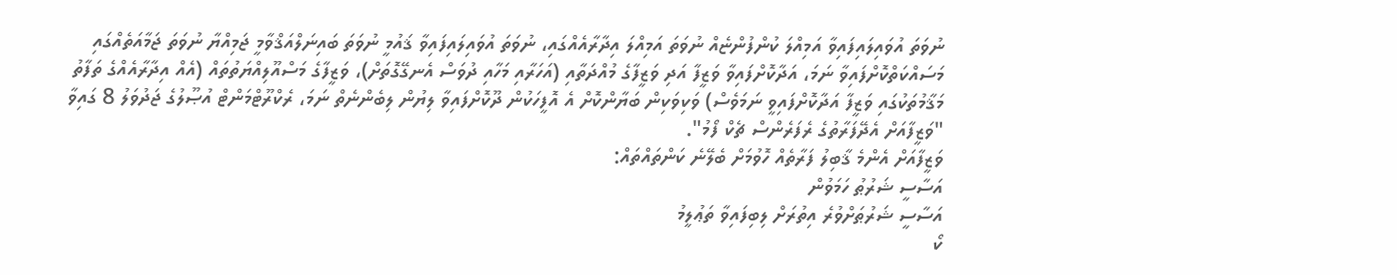ނުވަތަ އުވައިލައިފައިވާ އަމިއްލަ ކުންފުންޏެއް ނުވަތަ އަމިއްލަ އިދާރާއެއްގައި، ނުވަތަ އުވައިލައިފައިވާ ޤައުމީ ނުވަތަ ބައިނަލްއަޤްވާމީ ޖަމިއްޔާ ނުވަތަ ޖަމާއަތެއްގައި މަސައްކަތްކޮށްފައިވާ ނަމަ، އަދާކޮށްފައިވާ ވަޒީފާ އަދި ވަޒީފާގެ މުއްދަތާއި (އަހަރާއި މަހާއި ދުވަސް އެނގޭގޮތަށް)، ވަޒީފާގެ މަސްއޫލިއްޔަތުތައް (އެއް އިދާރާއެއްގެ ތަފާތު މަޤާމުތަކުގައި ވަޒީފާ އަދާކޮށްފައިވީ ނަމަވެސް) ވަކިވަކިން ބަޔާންކޮށް އެ އޮފީހަކުން ދޫކޮށްފައިވާ ލިޔުން ލިބެންނެތް ނަމަ، ރެކްރޫޓްމަންޓް އުޞޫލުގެ ޖަދުވަލު 8 ގައިވާ "ވަޒީފާއަށް އެދޭފަރާތުގެ ރެފަރެންސް ޗެކް ފޯމު".
ވަޒީފާއަށް އެންމެ ޤާބިލު ފަރާތެއް ހޮވުމަށް ބެލޭނެ ކަންތައްތައް:
އަސާސީ ޝަރުޠު ހަމަވުން
އަސާސީ ޝަރުޠަށްވުރެ އިތުރަށް ލިބިފައިވާ ތަޢުލީމު
ކޯ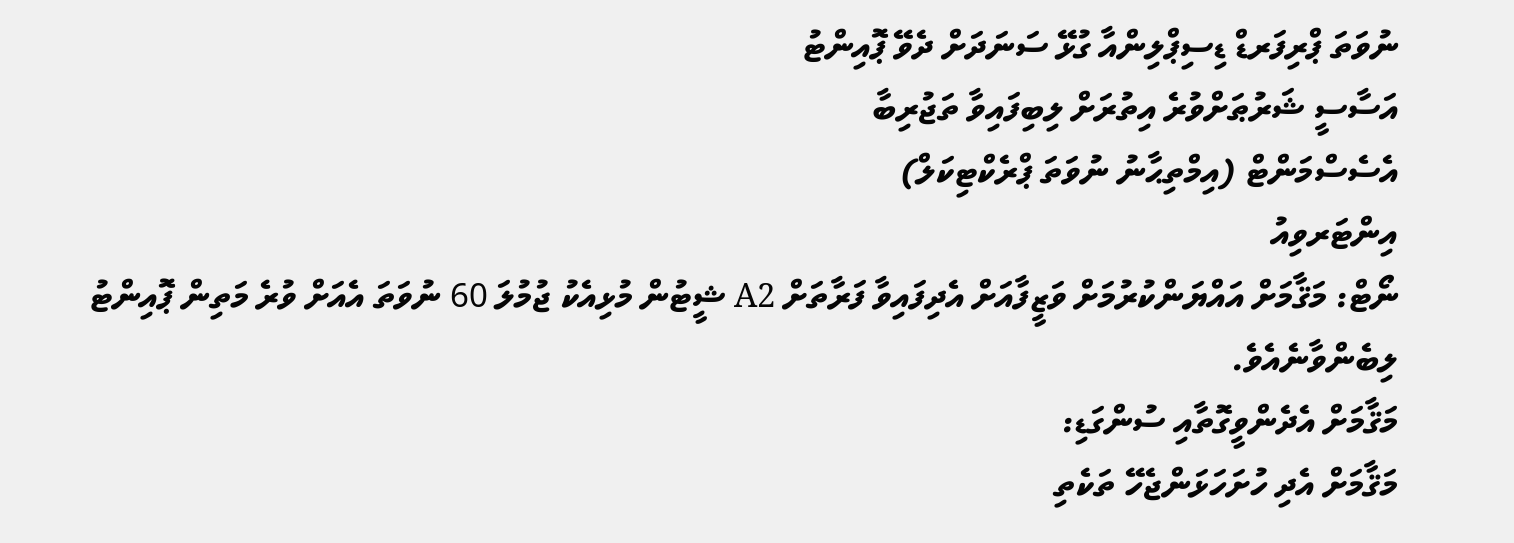ނުވަތަ ޕްރިފަރޑް ޑިސިޕްލިންއާ ގުޅޭ ސަނަދަށް ދެވޭ ޕޮއިންޓު
އަސާސީ ޝަރުޠަށްވުރެ އިތުރަށް ލިބިފައިވާ ތަޖުރިބާ
އެސެސްމަންޓް (އިމްތިޙާނު ނުވަތަ ޕްރެކްޓިކަލް)
އިންޓަރވިއު
ނޯޓް: މަޤާމަށް އައްޔަންކުރުމަށް ވަޒީފާއަށް އެދިފައިވާ ފަރާތަށް A2 ޝީޓުން މުޅިއެކު ޖުމުލަ 60 ނުވަތަ އެއަށް ވުރެ މަތިން ޕޮއިންޓު ލިބެންވާނެއެވެ.
މަޤާމަށް އެދެންވީގޮތާއި ސުންގަޑި:
މަޤާމަށް އެދި ހުށަހަޅަންޖެހޭ ތަކެތި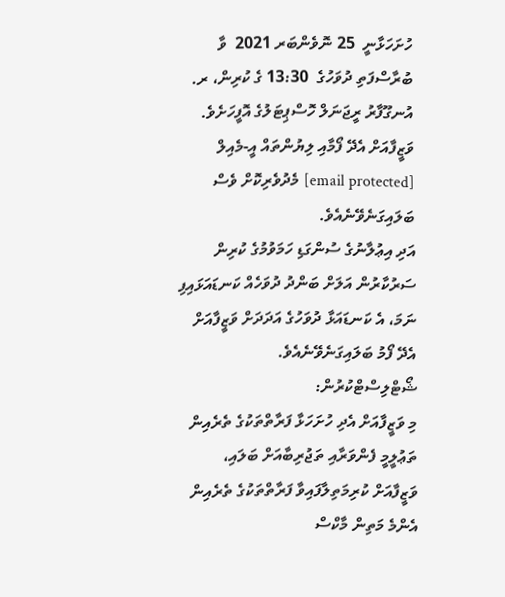ހުށަހަޅާނީ  25 ނޮވެންބަރ 2021  ވާ ބުރާސްފަތި ދުވަހުގެ  13:30 ގެ ކުރިން، ރ. އުނގޫފާރު ރީޖަނަލް ހޮސްޕިޓަލުގެ އޮފީހަށެވެ. ވަޒީފާއަށް އެދޭ ފޯމާއި ލިޔުންތައް އީ-މެއިލް [email protected] މެދުވެރިކޮށް ވެސް ބަލައިގަނެވޭނެއެވެ.
އަދި އިޢުލާނުގެ ސުންގަޑި ހަމަވުމުގެ ކުރިން ސަރުކާރުން އަލަށް ބަންދު ދުވަހެއް ކަނޑައަޅައިފި ނަމަ، އެ ކަނޑައަޅާ ދުވަހުގެ އަދަދަށް ވަޒީފާއަށް އެދޭ ފޯމު ބަލައިގަނެވޭނެއެވެ.
ޝޯޓްލިސްޓްކުރުން:
މި ވަޒީފާއަށް އެދި ހުށަހަޅާ ފަރާތްތަކުގެ ތެރެއިން ތަޢުލީމީ ފެންވަރާއި ތަޖުރިބާއަށް ބަލައި، ވަޒީފާއަށް ކުރިމަތިލާފައިވާ ފަރާތްތަކުގެ ތެރެއިން އެންމެ މަތިން މާކްސް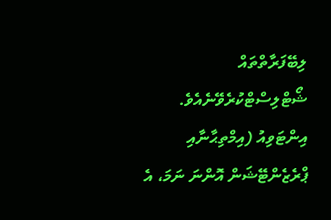ލިބޭފަރާތްތައް ޝޯޓްލިސްޓްކުރެވޭނެއެވެ.
އިންޓަވިއު (އިމްތިޙާނާއި ޕްރެޒެންޓޭޝަން އޮންނަ ނަމަ، އެ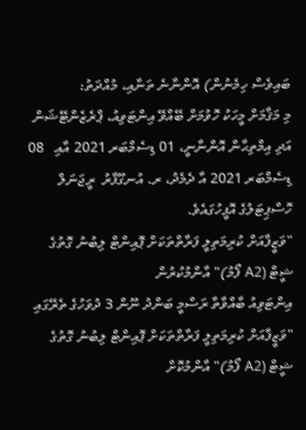ބައިވެސް ހިމެނުން) އޮންނާނެ ތަނާއި، މުއްދަތު:
މި މަޤާމަށް މީހަކު ހޮވުމަށް ބޭއްވޭ އިންޓަވިއު، ޕްރެޒެންޓޭޝަން އަދި އިމްތިޙާން އޮންނާނީ، 01 ޑިސެމްބަރ 2021 އާއި   08 ޑިސެމްބަރ 2021 އާ ދެމެދު، ރ. އުނގޫފާރު  ރީޖަނަލް ހޮސްޕިޓަލުގެ އޮފީހުގައެވެ.
"ވަޒީފާއަށް ކުރިމަތިލީ ފަރާތްތަކަށް ޕޮއިންޓް ލިބުނު ގޮތުގެ ޝީޓް (A2 ފޯމު)" އާންމުކުރުން
އިންޓަވިއު ބާއްވާތާ ރަސްމީ ބަންދު ނޫން 3 ދުވަހުގެ ތެރޭގައި "ވަޒީފާއަށް ކުރިމަތިލީ ފަރާތްތަކަށް ޕޮއިންޓް ލިބުނު ގޮތުގެ ޝީޓް (A2 ފޯމު)" އާންމުކޮށް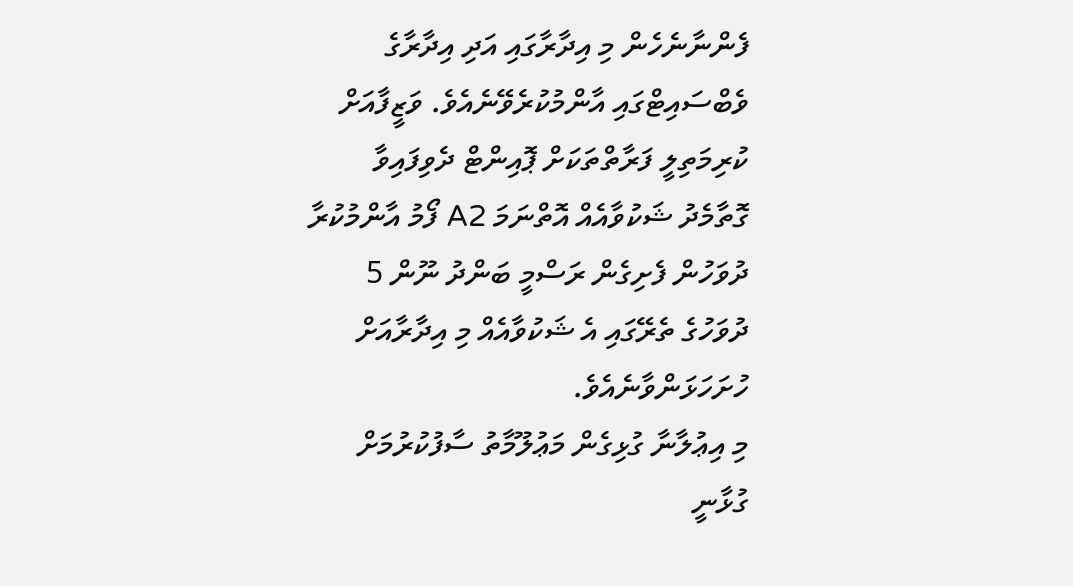ފެންނާނެހެން މި އިދާރާގައި އަދި އިދާރާގެ ވެބްސައިޓްގައި އާންމުކުރެވޭނެއެވެ. ވަޒީފާއަށް ކުރިމަތިލީ ފަރާތްތަކަށް ޕޮއިންޓް ދެވިފައިވާ ގޮތާމެދު ޝަކުވާއެއް އޮތްނަމަ A2 ފޯމު އާންމުކުރާ ދުވަހުން ފެށިގެން ރަސްމީ ބަންދު ނޫން 5 ދުވަހުގެ ތެރޭގައި އެ ޝަކުވާއެއް މި އިދާރާއަށް ހުށަހަޅަންވާނެއެވެ.
މި އިޢުލާނާ ގުޅިގެން މަޢުލޫމާތު ސާފުކުރުމަށް ގުޅާނީ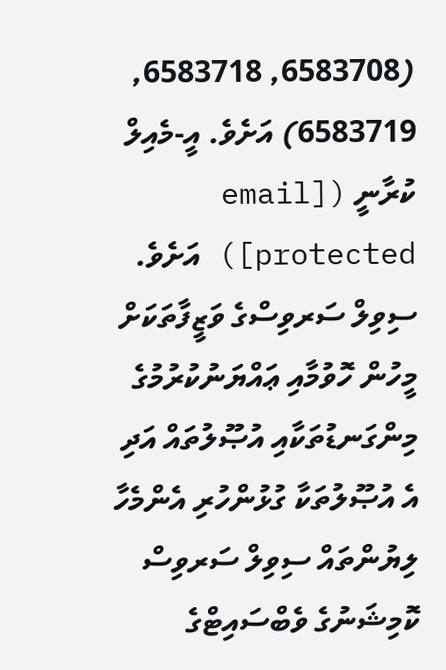(6583708, 6583718, 6583719) އަށެވެ. އީ-މެއިލް ކުރާނީ ([email protected]) އަށެވެ.
ސިވިލް ސަރވިސްގެ ވަޒީފާތަކަށް މީހުން ހޮވުމާއި ޢައްޔަނުކުރުމުގެ މިންގަނޑުތަކާއި އުޞޫލުތައް އަދި އެ އުޞޫލުތަކާ ގުޅުންހުރި އެންމެހާ ލިޔުންތައް ސިވިލް ސަރވިސް ކޮމިޝަނުގެ ވެބްސައިޓްގެ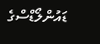ޑައުންލޯޑްސްގެ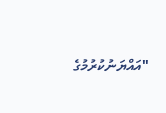"އައްޔަނުކުރުމުގެ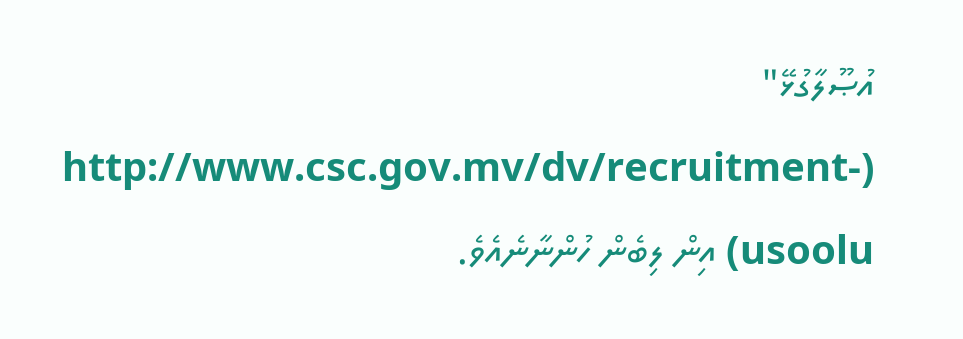އުޞޫލާގުޅޭ" (http://www.csc.gov.mv/dv/recruitment-usoolu) އިން ލިބެން ހުންނާނެއެވެ.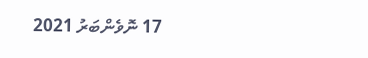17 ނޮވެންބަރު 2021